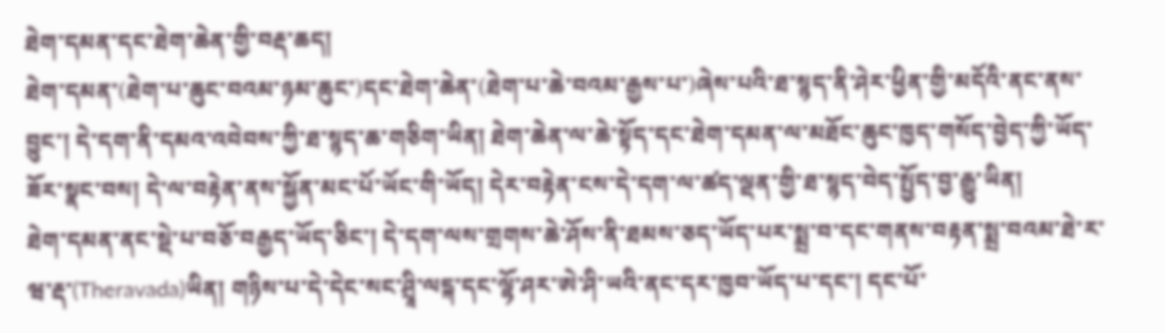ཐེག་དམན་དང་ཐེག་ཆེན་གྱི་བརྡ་ཆད།
ཐེག་དམན་(ཐེག་པ་ཆུང་བའམ་ཉམ་ཆུང་)དང་ཐེག་ཆེན་(ཐེག་པ་ཆེ་བའམ་རྒྱས་པ་)ཞེས་པའི་ཐ་སྙད་ནི་ཤེར་ཕྱིན་གྱི་མདོའི་ནང་ནས་བྱུང་། དེ་དག་ནི་དམའ་འབེབས་ཀྱི་ཐ་སྙད་ཆ་གཅིག་ཡིན། ཐེག་ཆེན་ལ་ཆེ་སྟོད་དང་ཐེག་དམན་ལ་མཐོང་ཆུང་ཁྱད་གསོད་བྱེད་ཀྱི་ཡོད་ཟོར་སྣང་བས། དེ་ལ་བརྟེན་ནས་སྐྱོན་མང་པོ་ཡོང་གི་ཡོད། དེར་བརྟེན་ངས་དེ་དག་ལ་ཚད་ལྡན་གྱི་ཐ་སྙད་བེད་སྤྱོད་བྱ་རྒྱུ་ཡིན།
ཐེག་དམན་ནང་སྡེ་པ་བཅོ་བརྒྱད་ཡོད་ཅིང་། དེ་དག་ལས་གྲགས་ཆེ་ཤོས་ནི་ཐམས་ཅད་ཡོད་པར་སྨྲ་བ་དང་གནས་བརྟན་སྨྲ་བའམ་ཐེ་ར་ཝ་རྡ་(Theravada)ཡིན། གཉིས་པ་དེ་དེང་སང་ཤྲཱི་ལངྐ་དང་ལྷོ་ཤར་ཨེ་ཤི་ཡའི་ནང་དར་ཁྱབ་ཡོད་པ་དང་། དང་པོ་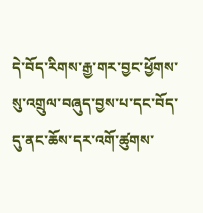དེ་བོད་རིགས་རྒྱ་གར་བྱང་ཕྱོགས་སུ་འགྲུལ་བཞུད་བྱས་པ་དང་བོད་དུ་ནང་ཆོས་དར་འགོ་ཚུགས་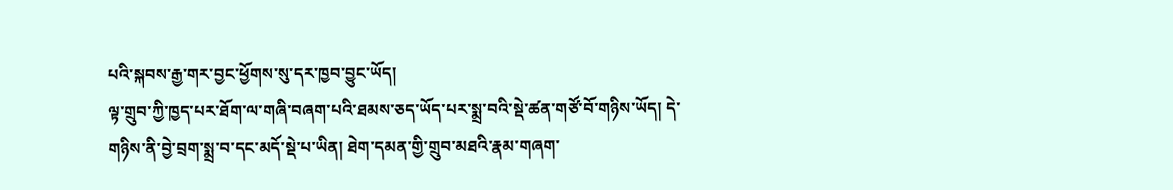པའི་སྐབས་རྒྱ་གར་བྱང་ཕྱོགས་སུ་དར་ཁྱབ་བྱུང་ཡོད།
ལྟ་གྲུབ་ཀྱི་ཁྱད་པར་ཐོག་ལ་གཞི་བཞག་པའི་ཐམས་ཅད་ཡོད་པར་སྨྲ་བའི་སྡེ་ཚན་གཙོ་བོ་གཉིས་ཡོད། དེ་གཉིས་ནི་བྱེ་བྲག་སྨྲ་བ་དང་མདོ་སྡེ་པ་ཡིན། ཐེག་དམན་གྱི་གྲུབ་མཐའི་རྣམ་གཞག་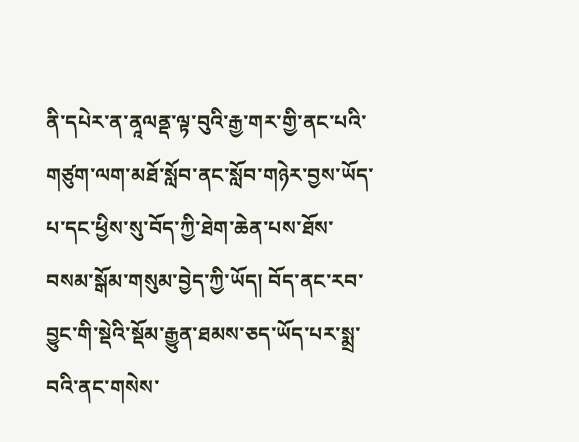ནི་དཔེར་ན་ནཱལནྡ་ལྟ་བུའི་རྒྱ་གར་གྱི་ནང་པའི་གཙུག་ལག་མཐོ་སློབ་ནང་སློབ་གཉེར་བྱས་ཡོད་པ་དང་ཕྱིས་སུ་བོད་ཀྱི་ཐེག་ཆེན་པས་ཐོས་བསམ་སྒོམ་གསུམ་བྱེད་ཀྱི་ཡོད། བོད་ནང་རབ་བྱུང་གི་སྡེའི་སྡོམ་རྒྱུན་ཐམས་ཅད་ཡོད་པར་སྨྲ་བའི་ནང་གསེས་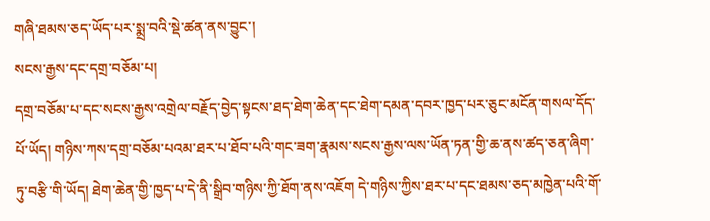གཞི་ཐམས་ཅད་ཡོད་པར་སྨྲ་བའི་སྡེ་ཚན་ནས་བྱུང་།
སངས་རྒྱས་དང་དགྲ་བཅོམ་པ།
དགྲ་བཅོམ་པ་དང་སངས་རྒྱས་འགྲེལ་བརྗོད་བྱེད་སྟངས་ཐད་ཐེག་ཆེན་དང་ཐེག་དམན་དབར་ཁྱད་པར་ཅུང་མངོན་གསལ་དོད་པོ་ཡོད། གཉིས་ཀས་དགྲ་བཅོམ་པའམ་ཐར་པ་ཐོབ་པའི་གང་ཟག་རྣམས་སངས་རྒྱས་ལས་ཡོན་ཏན་གྱི་ཆ་ནས་ཚད་ཅན་ཞིག་ཏུ་བརྩི་གི་ཡོད། ཐེག་ཆེན་གྱི་ཁྱད་པ་དེ་ནི་སྒྲིབ་གཉིས་ཀྱི་ཐོག་ནས་འཇོག དེ་གཉིས་ཀྱིས་ཐར་པ་དང་ཐམས་ཅད་མཁྱེན་པའི་གོ་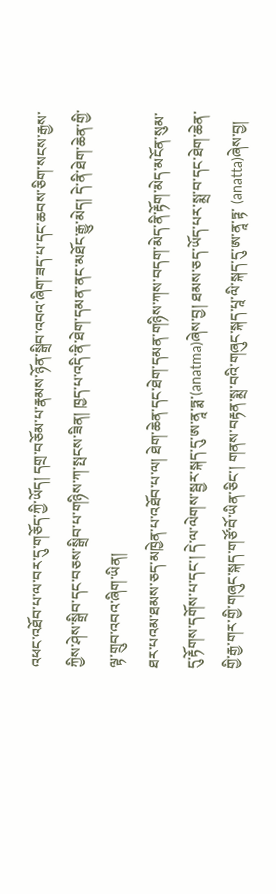འཕང་འཐོབ་པ་ལ་བར་དུ་གཅོད་ཀྱི་ཡོད། དགྲ་བཅོམ་པ་རྣམས་ཉོན་སྒྲིབ་འབའ་ཞིག་ཟད་པ་དང་ཆབས་ཅིག་སངས་རྒྱས་ཀྱིས་ཤེས་སྒྲིབ་དང་བཅས་སྒྲིབ་པ་གཉིས་ཀ་སྤངས་ཟིན། ཁྱད་པ་འདི་ནི་ཐེག་དམན་ནང་མཐོང་རྒྱུ་མེད། དེ་ནི་ཐེག་ཆེན་གྱི་ལྟ་གྲུབ་འབའ་ཞིག་ཡིན།
ཐར་པའམ་ཐམས་ཅད་མཁྱེན་པ་འཐོབ་པ་ལ། ཐེག་ཆེན་དང་ཐེག་དམན་གཉིས་ཀས་བདག་མེད་ནི་རྟོག་མེད་མངོན་སུམ་དུ་རྟོགས་དགོས་པ་དང་། དེ་ལ་ལེགས་སྦྱར་སྐད་དུ་ཨ་ནཱ་ཏྨ་(anatma)ཞེས་བྱ། ཐམས་ཅད་ཡོད་པར་སྨྲ་བ་དང་ཐེག་ཆེན་གྱི་རྒྱ་གར་གྱི་གཞུང་སྐད་གཙོ་བོ་ཡིན་ཅིང་། གནས་བརྟན་སྨྲ་བའི་གཞུང་སྐད་པཱ་ལི་སྐད་དུ་ཨ་ནཱ་ཏྟ་ (anatta)ཞེས་བྱ།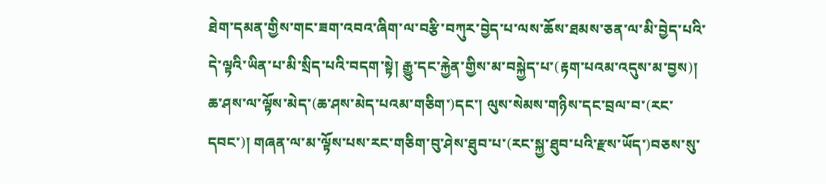ཐེག་དམན་གྱིས་གང་ཟག་འབའ་ཞིག་ལ་བརྩི་བཀུར་བྱེད་པ་ལས་ཆོས་ཐམས་ཅན་ལ་མི་བྱེད་པའི་དེ་ལྟའི་ཡིན་པ་མི་སྲིད་པའི་བདག་སྟེ། རྒྱུ་དང་རྐྱེན་གྱིས་མ་བསྐྱེད་པ་(རྟག་པའམ་འདུས་མ་བྱས)། ཆ་ཤས་ལ་ལྟོས་མེད་(ཆ་ཤས་མེད་པའམ་གཅིག་)དང་། ལུས་སེམས་གཉིས་དང་བྲལ་བ་(རང་དབང་)། གཞན་ལ་མ་ལྟོས་པས་རང་གཅིག་བུ་ཤེས་ཐུབ་པ་(རང་སྐྱ་ཐུབ་པའི་རྫས་ཡོད་)བཅས་སུ་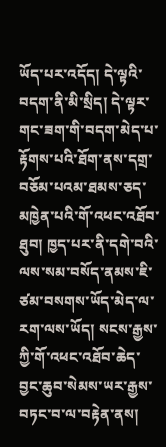ཡོད་པར་འདོད། དེ་ལྟའི་བདག་ནི་མི་སྲིད། དེ་ལྟར་གང་ཟག་གི་བདག་མེད་པ་རྟོགས་པའི་ཐོག་ནས་དགྲ་བཅོམ་པའམ་ཐམས་ཅད་མཁྱེན་པའི་གོ་འཕང་འཐོབ་ཐུབ། ཁྱད་པར་ནི་དགེ་བའི་ལས་སམ་བསོད་ནམས་ཇི་ཙམ་བསགས་ཡོད་མེད་ལ་རག་ལས་ཡོད། སངས་རྒྱས་ཀྱི་གོ་འཕང་འཐོབ་ཆེད་བྱང་ཆུབ་སེམས་ཡར་རྒྱས་བཏང་བ་ལ་བརྟེན་ནས།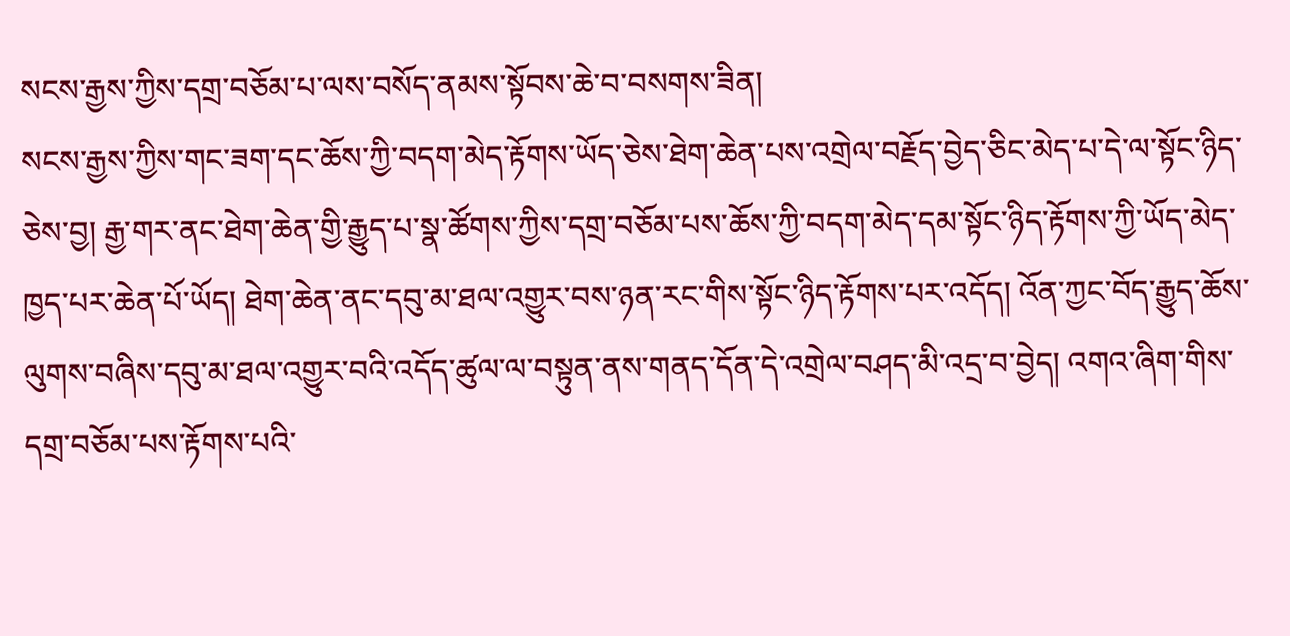སངས་རྒྱས་ཀྱིས་དགྲ་བཅོམ་པ་ལས་བསོད་ནམས་སྟོབས་ཆེ་བ་བསགས་ཟིན།
སངས་རྒྱས་ཀྱིས་གང་ཟག་དང་ཆོས་ཀྱི་བདག་མེད་རྟོགས་ཡོད་ཅེས་ཐེག་ཆེན་པས་འགྲེལ་བརྗོད་བྱེད་ཅིང་མེད་པ་དེ་ལ་སྟོང་ཉིད་ཅེས་བྱ། རྒྱ་གར་ནང་ཐེག་ཆེན་གྱི་རྒྱུད་པ་སྣ་ཚོགས་ཀྱིས་དགྲ་བཅོམ་པས་ཆོས་ཀྱི་བདག་མེད་དམ་སྟོང་ཉིད་རྟོགས་ཀྱི་ཡོད་མེད་ཁྱད་པར་ཆེན་པོ་ཡོད། ཐེག་ཆེན་ནང་དབུ་མ་ཐལ་འགྱུར་བས་ཉན་རང་གིས་སྟོང་ཉིད་རྟོགས་པར་འདོད། འོན་ཀྱང་བོད་རྒྱུད་ཆོས་ལུགས་བཞིས་དབུ་མ་ཐལ་འགྱུར་བའི་འདོད་ཚུལ་ལ་བསྟུན་ནས་གནད་དོན་དེ་འགྲེལ་བཤད་མི་འདྲ་བ་བྱེད། འགའ་ཞིག་གིས་དགྲ་བཅོམ་པས་རྟོགས་པའི་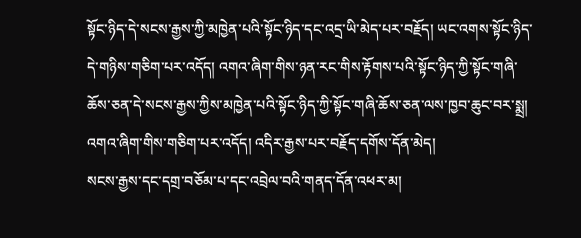སྟོང་ཉིད་དེ་སངས་རྒྱས་ཀྱི་མཁྱེན་པའི་སྟོང་ཉིད་དང་འདྲ་ཡི་མེད་པར་བརྗོད། ཡང་འགས་སྟོང་ཉིད་དེ་གཉིས་གཅིག་པར་འདོད། འགའ་ཞིག་གིས་ཉན་རང་གིས་རྟོགས་པའི་སྟོང་ཉིད་ཀྱི་སྟོང་གཞི་ཆོས་ཅན་དེ་སངས་རྒྱས་ཀྱིས་མཁྱེན་པའི་སྟོང་ཉིད་ཀྱི་སྟོང་གཞི་ཆོས་ཅན་ལས་ཁྱབ་ཆུང་བར་སྨྲ། འགའ་ཞིག་གིས་གཅིག་པར་འདོད། འདིར་རྒྱས་པར་བརྗོད་དགོས་དོན་མེད།
སངས་རྒྱས་དང་དགྲ་བཅོམ་པ་དང་འབྲེལ་བའི་གནད་དོན་འཕར་མ།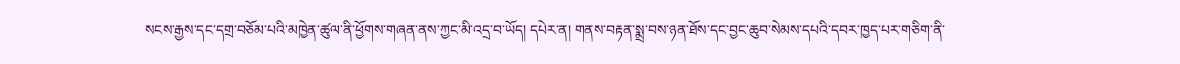སངས་རྒྱས་དང་དགྲ་བཅོམ་པའི་མཁྱེན་ཚུལ་ནི་ཕྱོགས་གཞན་ནས་ཀྱང་མི་འདྲ་བ་ཡོད། དཔེར་ན། གནས་བརྟན་སྨྲ་བས་ཉན་ཐོས་དང་བྱང་ཆུབ་སེམས་དཔའི་དབར་ཁྱད་པར་གཅིག་ནི་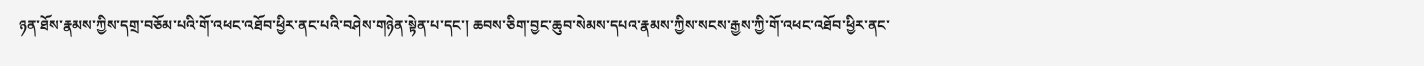ཉན་ཐོས་རྣམས་ཀྱིས་དགྲ་བཅོམ་པའི་གོ་འཕང་འཐོབ་ཕྱིར་ནང་པའི་བཤེས་གཉེན་སྟེན་པ་དང་། ཆབས་ཅིག་བྱང་ཆུབ་སེམས་དཔའ་རྣམས་ཀྱིས་སངས་རྒྱས་ཀྱི་གོ་འཕང་འཐོབ་ཕྱིར་ནང་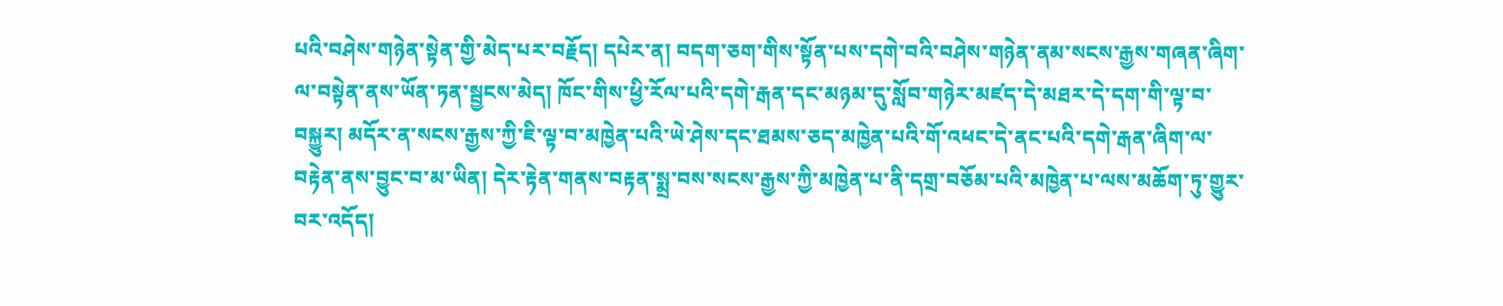པའི་བཤེས་གཉེན་སྟེན་གྱི་མེད་པར་བརྗོད། དཔེར་ན། བདག་ཅག་གིས་སྟོན་པས་དགེ་བའི་བཤེས་གཉེན་ནམ་སངས་རྒྱས་གཞན་ཞིག་ལ་བསྟེན་ནས་ཡོན་ཏན་སྦྱངས་མེད། ཁོང་གིས་ཕྱི་རོལ་པའི་དགེ་རྒན་དང་མཉམ་དུ་སློབ་གཉེར་མཛད་དེ་མཐར་དེ་དག་གི་ལྟ་བ་བསྐྱུར། མདོར་ན་སངས་རྒྱས་ཀྱི་ཇི་ལྟ་བ་མཁྱེན་པའི་ཡེ་ཤེས་དང་ཐམས་ཅད་མཁྱེན་པའི་གོ་འཕང་དེ་ནང་པའི་དགེ་རྒན་ཞིག་ལ་བརྟེན་ནས་བྱུང་བ་མ་ཡིན། དེར་རྟེན་གནས་བརྟན་སྨྲ་བས་སངས་རྒྱས་ཀྱི་མཁྱེན་པ་ནི་དགྲ་བཅོམ་པའི་མཁྱེན་པ་ལས་མཆོག་ཏུ་གྱུར་བར་འདོད།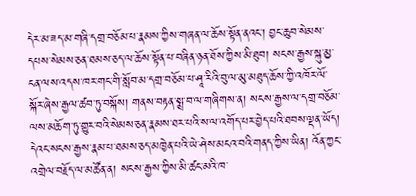དེར་མ་ཟད་མ་གཞི་དགྲ་བཅོམ་པ་རྣམས་ཀྱིས་གཞན་ལ་ཆོས་སྟོན་ནའང་། བྱང་ཆུབ་སེམས་དཔས་སེམས་ཅན་ཐམས་ཅད་ལ་ཆོས་སྟོན་པ་བཞིན་ཉན་ཐོས་ཀྱིས་མི་ཐུབ། སངས་རྒྱས་སྐུ་མྱ་ངན་ལས་འདས་ཁར་གང་གི་སློབ་མ་དགྲ་བཅོམ་པ་ཤཱ་རིའི་བུ་ལ་མུ་མཐུད་ཆོས་ཀྱི་འཁོར་ལོ་སྐོར་ཞེས་རྒྱལ་ཚབ་ཏུ་བསྐོས། གནས་བརྟན་སྨྲ་བ་ལ་གཞིགས་ན། སངས་རྒྱས་ལ་དགྲ་བཅོམ་ལས་མཆོག་ཏུ་གྱུར་བའི་སེམས་ཅན་རྣམས་ཐར་པའི་ས་ལ་འགོད་པར་བྱེད་པའི་ཐབས་ལྡན་ཡོད། དེའང་སངས་རྒྱས་རྣམ་པ་ཐམས་ཅད་མཁྱེན་པའི་ཡེ་ཤེས་མངའ་བའི་གནད་ཀྱིས་ཡིན། འོན་ཀྱང་འགྲེལ་བརྗོད་ལ་མཚོན་ན། སངས་རྒྱས་ཀྱིས་མི་ཚང་མའི་ཁ་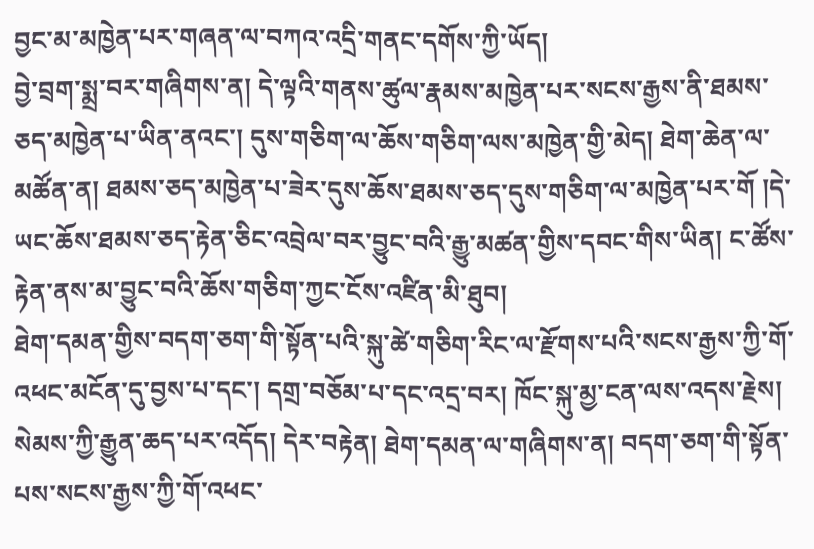བྱང་མ་མཁྱེན་པར་གཞན་ལ་བཀའ་འདྲི་གནང་དགོས་ཀྱི་ཡོད།
བྱེ་བྲག་སྨྲ་བར་གཞིགས་ན། དེ་ལྟའི་གནས་ཚུལ་རྣམས་མཁྱེན་པར་སངས་རྒྱས་ནི་ཐམས་ཅད་མཁྱེན་པ་ཡིན་ནའང་། དུས་གཅིག་ལ་ཆོས་གཅིག་ལས་མཁྱེན་གྱི་མེད། ཐེག་ཆེན་ལ་མཚོན་ན། ཐམས་ཅད་མཁྱེན་པ་ཟེར་དུས་ཆོས་ཐམས་ཅད་དུས་གཅིག་ལ་མཁྱེན་པར་གོ །དེ་ཡང་ཆོས་ཐམས་ཅད་རྟེན་ཅིང་འབྲེལ་བར་བྱུང་བའི་རྒྱུ་མཚན་གྱིས་དབང་གིས་ཡིན། ང་ཚོས་རྟེན་ནས་མ་བྱུང་བའི་ཆོས་གཅིག་ཀྱང་ངོས་འཛིན་མི་ཐུབ།
ཐེག་དམན་གྱིས་བདག་ཅག་གི་སྟོན་པའི་སྐུ་ཚེ་གཅིག་རིང་ལ་རྫོགས་པའི་སངས་རྒྱས་ཀྱི་གོ་འཕང་མངོན་དུ་བྱས་པ་དང་། དགྲ་བཅོམ་པ་དང་འདྲ་བར། ཁོང་སྐུ་མྱ་ངན་ལས་འདས་རྗེས། སེམས་ཀྱི་རྒྱུན་ཆད་པར་འདོད། དེར་བརྟེན། ཐེག་དམན་ལ་གཞིགས་ན། བདག་ཅག་གི་སྟོན་པས་སངས་རྒྱས་ཀྱི་གོ་འཕང་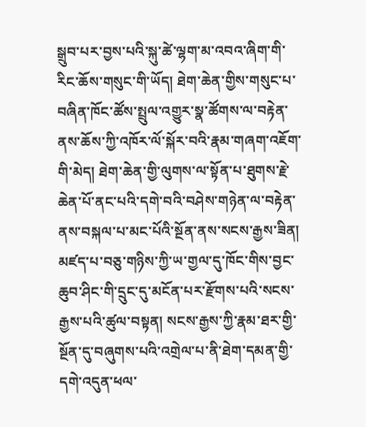སྒྲུབ་པར་བྱས་པའི་སྐུ་ཚེ་ལྷག་མ་འབའ་ཞིག་གི་རིང་ཆོས་གསུང་གི་ཡོད། ཐེག་ཆེན་གྱིས་གསུང་པ་བཞིན་ཁོང་ཚོས་སྤྲུལ་འགྱུར་སྣ་ཚོགས་ལ་བརྟེན་ནས་ཆོས་ཀྱི་འཁོར་ལོ་སྐོར་བའི་རྣམ་གཞག་འཇོག་གི་མེད། ཐེག་ཆེན་གྱི་ལུགས་ལ་སྟོན་པ་ཐུགས་རྗེ་ཆེན་པོ་ནང་པའི་དགེ་བའི་བཤེས་གཉེན་ལ་བརྟེན་ནས་བསྐལ་པ་མང་པོའི་སྔོན་ནས་སངས་རྒྱས་ཟིན། མཛད་པ་བཅུ་གཉིས་ཀྱི་ཡ་གྱལ་དུ་ཁོང་གིས་བྱང་ཆུབ་ཤིང་གི་དྲུང་དུ་མངོན་པར་རྫོགས་པའི་སངས་རྒྱས་པའི་ཚུལ་བསྟན། སངས་རྒྱས་ཀྱི་རྣམ་ཐར་གྱི་སྔོན་དུ་བཞུགས་པའི་འགྲེལ་པ་ནི་ཐེག་དམན་གྱི་དགེ་འདུན་ཕལ་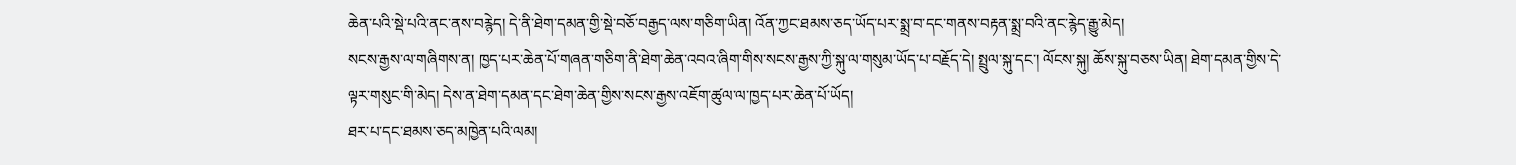ཆེན་པའི་སྡེ་པའི་ནང་ནས་བརྙེད། དེ་ནི་ཐེག་དམན་གྱི་སྡེ་བཅོ་བརྒྱད་ལས་གཅིག་ཡིན། འོན་ཀྱང་ཐམས་ཅད་ཡོད་པར་སྨྲ་བ་དང་གནས་བརྟན་སྨྲ་བའི་ནང་རྙེད་རྒྱུ་མེད།
སངས་རྒྱས་ལ་གཞིགས་ན། ཁྱད་པར་ཆེན་པོ་གཞན་གཅིག་ནི་ཐེག་ཆེན་འབའ་ཞིག་གིས་སངས་རྒྱས་ཀྱི་སྐུ་ལ་གསུམ་ཡོད་པ་བརྗོད་དེ། སྤྲུལ་སྐུ་དང་། ལོངས་སྐུ། ཆོས་སྐུ་བཅས་ཡིན། ཐེག་དམན་གྱིས་དེ་ལྟར་གསུང་གི་མེད། དེས་ན་ཐེག་དམན་དང་ཐེག་ཆེན་གྱིས་སངས་རྒྱས་འཇོག་ཚུལ་ལ་ཁྱད་པར་ཆེན་པོ་ཡོད།
ཐར་པ་དང་ཐམས་ཅད་མཁྱེན་པའི་ལམ།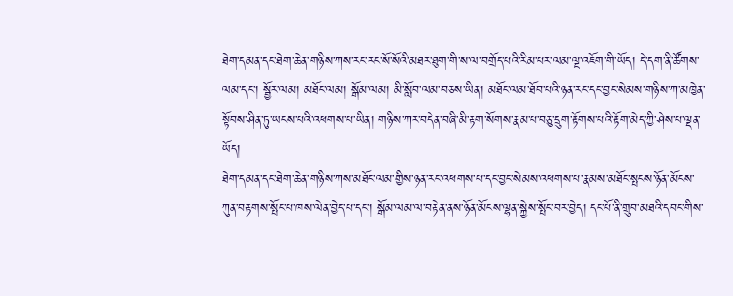ཐེག་དམན་དང་ཐེག་ཆེན་གཉིས་ཀས་རང་རང་སོ་སོའི་མཐར་ཐུག་གི་ས་ལ་བགྲོད་པའི་རིམ་པར་ལམ་ལྔ་འཇོག་གི་ཡོད། དེ་དག་ནི་ཚོགས་ལམ་དང་། སྦྱོར་ལམ། མཐོང་ལམ། སྒོམ་ལམ། མི་སློབ་ལམ་བཅས་ཡིན། མཐོང་ལམ་ཐོབ་པའི་ཉན་རང་དང་བྱང་སེམས་གཉིས་ཀ་མཁྱེན་སྟོབས་ཤིན་ཏུ་ཡངས་པའི་འཕགས་པ་ཡིན། གཉིས་ཀར་བདེན་བཞི་མི་རྟག་སོགས་རྣམ་པ་བཅུ་དྲུག་རྟོགས་པའི་རྟོག་མེད་ཀྱི་ཤེས་པ་ལྡན་ཡོད།
ཐེག་དམན་དང་ཐེག་ཆེན་གཉིས་ཀས་མཐོང་ལམ་གྱིས་ཉན་རང་འཕགས་པ་དང་བྱང་སེམས་འཕགས་པ་རྣམས་མཐོང་སྤངས་ཉོན་མོངས་ཀུན་བརྟགས་སྤོང་པ་ཁས་ལེན་བྱེད་པ་དང་། སྒོམ་ལམ་ལ་བརྟེན་ནས་ཉོན་མོངས་ལྷན་སྐྱེས་སྤོང་བར་བྱེད། དང་པོ་ནི་གྲུབ་མཐའི་དབང་གིས་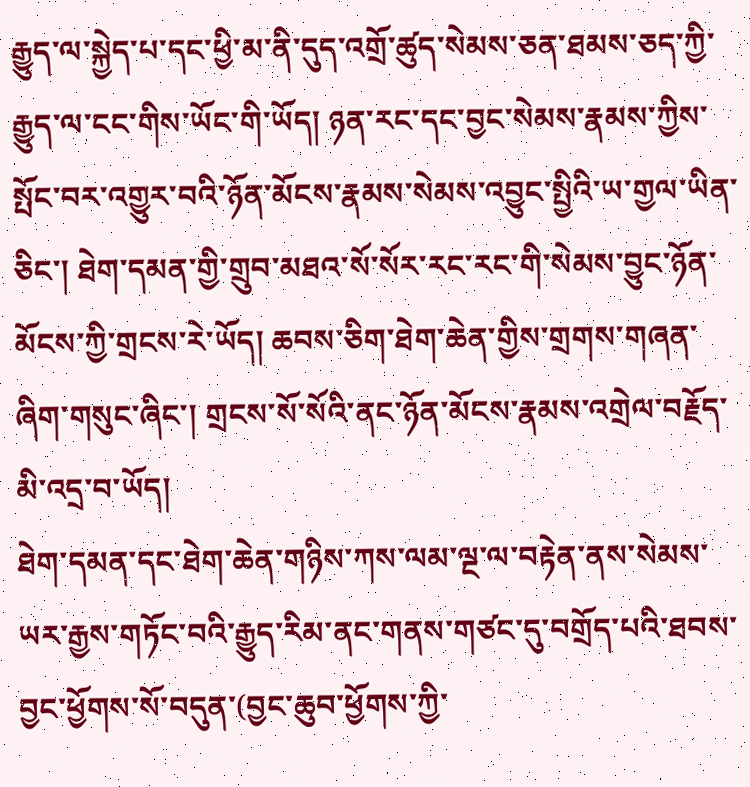རྒྱུད་ལ་སྐྱེད་པ་དང་ཕྱི་མ་ནི་དུད་འགྲོ་ཚུད་སེམས་ཅན་ཐམས་ཅད་ཀྱི་རྒྱུད་ལ་ངང་གིས་ཡོང་གི་ཡོད། ཉན་རང་དང་བྱང་སེམས་རྣམས་ཀྱིས་སྤོང་བར་འགྱུར་བའི་ཉོན་མོངས་རྣམས་སེམས་འབྱུང་སྤྱིའི་ཡ་གྱལ་ཡིན་ཅིང་། ཐེག་དམན་གྱི་གྲུབ་མཐའ་སོ་སོར་རང་རང་གི་སེམས་བྱུང་ཉོན་མོངས་ཀྱི་གྲངས་རེ་ཡོད། ཆབས་ཅིག་ཐེག་ཆེན་གྱིས་གྲགས་གཞན་ཞིག་གསུང་ཞིང་། གྲངས་སོ་སོའི་ནང་ཉོན་མོངས་རྣམས་འགྲེལ་བརྗོད་མི་འདྲ་བ་ཡོད།
ཐེག་དམན་དང་ཐེག་ཆེན་གཉིས་ཀས་ལམ་ལྔ་ལ་བརྟེན་ནས་སེམས་ཡར་རྒྱས་གཏོང་བའི་རྒྱུད་རིམ་ནང་གནས་གཙང་དུ་བགྲོད་པའི་ཐབས་བྱང་ཕྱོགས་སོ་བདུན་(བྱང་ཆུབ་ཕྱོགས་ཀྱི་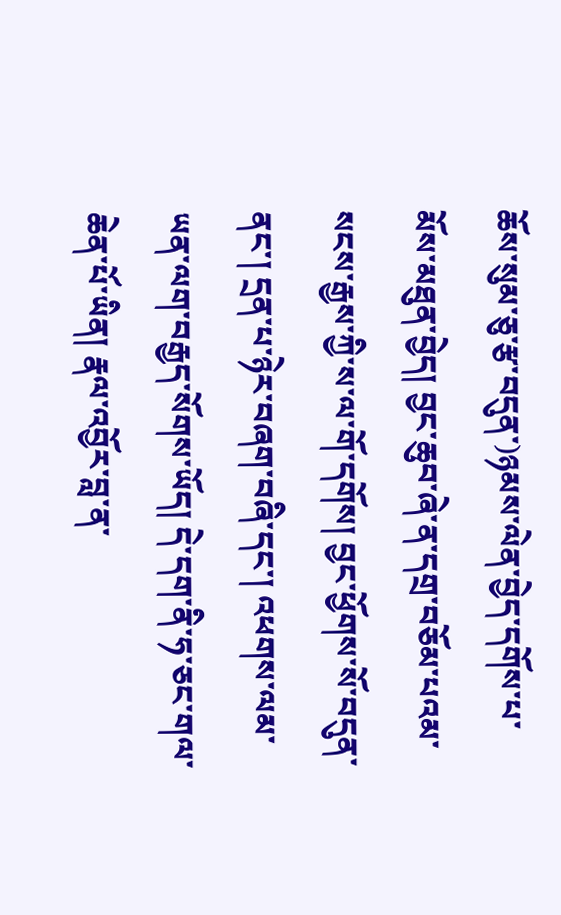ཆོས་སུམ་ཅུ་རྩ་བདུན་)ཉམས་ལེན་བྱེད་དགོས་པ་མོས་མཐུན་བྱེད། བྱང་ཆུབ་ཞེ་ན་དགྲ་བཅོམ་པའམ་སངས་རྒྱས་ཀྱི་ས་ལ་གོ་དགོས། བྱང་ཕྱོགས་སོ་བདུན་ནང་། དྲན་པ་ཉེར་བཞག་བཞི་དང་། འཕགས་ལམ་ཡན་ལག་བརྒྱད་སོགས་ཡོད། དེ་དག་ནི་ཧ་ཅང་གལ་ཆེན་པོ་ཡིན། རྣལ་འབྱོར་བླ་ན་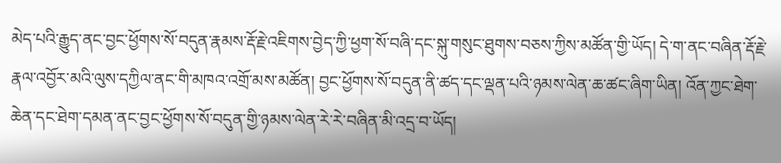མེད་པའི་རྒྱུད་ནང་བྱང་ཕྱོགས་སོ་བདུན་རྣམས་རྡོ་རྗེ་འཇིགས་བྱེད་ཀྱི་ཕྱག་སོ་བཞི་དང་སྐུ་གསུང་ཐུགས་བཅས་ཀྱིས་མཚོན་གྱི་ཡོད། དེ་ག་ནང་བཞིན་རྡོ་རྗེ་རྣལ་འབྱོར་མའི་ལུས་དཀྱིལ་ནང་གི་མཁའ་འགྲོ་མས་མཚོན། བྱང་ཕྱོགས་སོ་བདུན་ནི་ཚད་དང་ལྡན་པའི་ཉམས་ལེན་ཆ་ཚང་ཞིག་ཡིན། འོན་ཀྱང་ཐེག་ཆེན་དང་ཐེག་དམན་ནང་བྱང་ཕྱོགས་སོ་བདུན་གྱི་ཉམས་ལེན་རེ་རེ་བཞིན་མི་འདྲ་བ་ཡོད།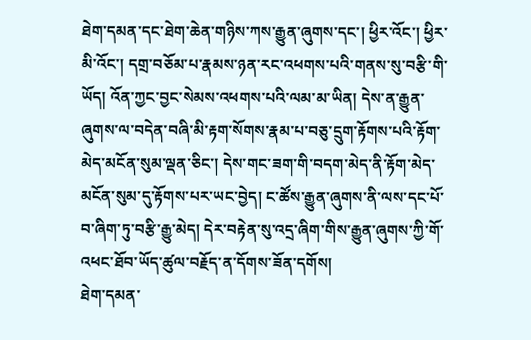ཐེག་དམན་དང་ཐེག་ཆེན་གཉིས་ཀས་རྒྱུན་ཞུགས་དང་། ཕྱིར་འོང་། ཕྱིར་མི་འོང་། དགྲ་བཅོམ་པ་རྣམས་ཉན་རང་འཕགས་པའི་གནས་སུ་བརྩི་གི་ཡོད། འོན་ཀྱང་བྱང་སེམས་འཕགས་པའི་ལམ་མ་ཡིན། དེས་ན་རྒྱུན་ཞུགས་ལ་བདེན་བཞི་མི་རྟག་སོགས་རྣམ་པ་བཅུ་དྲུག་རྟོགས་པའི་རྟོག་མེད་མངོན་སུམ་ལྡན་ཅིང་། དེས་གང་ཟག་གི་བདག་མེད་ནི་རྟོག་མེད་མངོན་སུམ་དུ་རྟོགས་པར་ཡང་བྱེད། ང་ཚོས་རྒྱུན་ཞུགས་ནི་ལས་དང་པོ་བ་ཞིག་ཏུ་བརྩི་རྒྱུ་མེད། དེར་བརྟེན་སུ་འདྲ་ཞིག་གིས་རྒྱུན་ཞུགས་ཀྱི་གོ་འཕང་ཐོབ་ཡོད་ཚུལ་བརྗོད་ན་དོགས་ཟོན་དགོས།
ཐེག་དམན་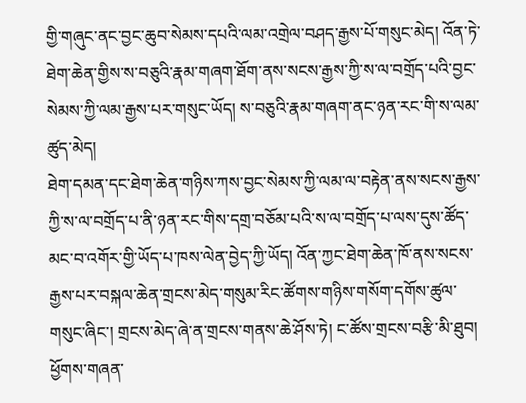གྱི་གཞུང་ནང་བྱང་ཆུབ་སེམས་དཔའི་ལམ་འགྲེལ་བཤད་རྒྱས་པོ་གསུང་མེད། འོན་ཏེ་ཐེག་ཆེན་གྱིས་ས་བཅུའི་རྣམ་གཞག་ཐོག་ནས་སངས་རྒྱས་ཀྱི་ས་ལ་བགྲོད་པའི་བྱང་སེམས་ཀྱི་ལམ་རྒྱས་པར་གསུང་ཡོད། ས་བཅུའི་རྣམ་གཞག་ནང་ཉན་རང་གི་ས་ལམ་ཚུད་མེད།
ཐེག་དམན་དང་ཐེག་ཆེན་གཉིས་ཀས་བྱང་སེམས་ཀྱི་ལམ་ལ་བརྟེན་ནས་སངས་རྒྱས་ཀྱི་ས་ལ་བགྲོད་པ་ནི་ཉན་རང་གིས་དགྲ་བཅོམ་པའི་ས་ལ་བགྲོད་པ་ལས་དུས་ཚོད་མང་བ་འགོར་གྱི་ཡོད་པ་ཁས་ལེན་བྱེད་ཀྱི་ཡོད། འོན་ཀྱང་ཐེག་ཆེན་ཁོ་ནས་སངས་རྒྱས་པར་བསྐལ་ཆེན་གྲངས་མེད་གསུམ་རིང་ཚོགས་གཉིས་གསོག་དགོས་ཚུལ་གསུང་ཞིང་། གྲངས་མེད་ཞེ་ན་གྲངས་གནས་ཆེ་ཤོས་ཏེ། ང་ཚོས་གྲངས་བརྩི་མི་ཐུབ། ཕྱོགས་གཞན་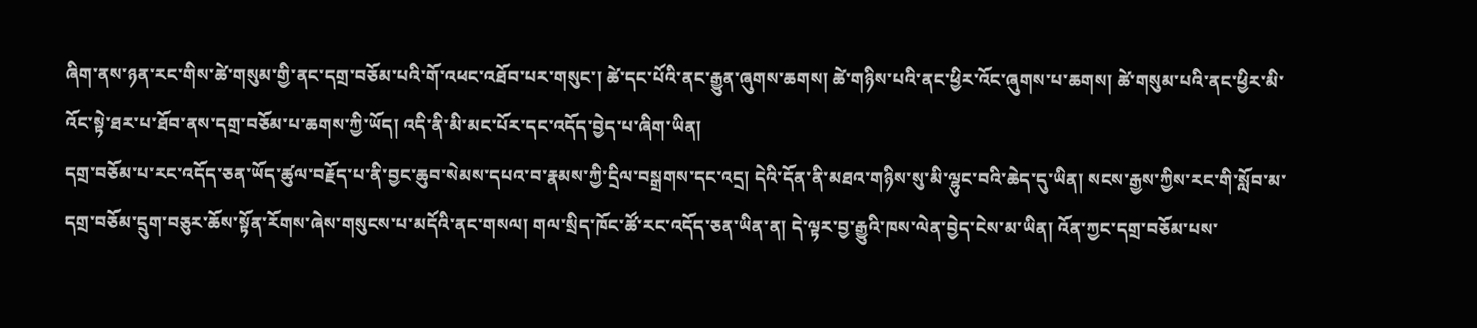ཞིག་ནས་ཉན་རང་གིས་ཚེ་གསུམ་གྱི་ནང་དགྲ་བཅོམ་པའི་གོ་འཕང་འཐོབ་པར་གསུང་། ཚེ་དང་པོའི་ནང་རྒྱུན་ཞུགས་ཆགས། ཚེ་གཉིས་པའི་ནང་ཕྱིར་འོང་ཞུགས་པ་ཆགས། ཚེ་གསུམ་པའི་ནང་ཕྱིར་མི་འོང་སྟེ་ཐར་པ་ཐོབ་ནས་དགྲ་བཅོམ་པ་ཆགས་ཀྱི་ཡོད། འདི་ནི་མི་མང་པོར་དང་འདོད་བྱེད་པ་ཞིག་ཡིན།
དགྲ་བཅོམ་པ་རང་འདོད་ཅན་ཡོད་ཚུལ་བརྗོད་པ་ནི་བྱང་ཆུབ་སེམས་དཔའ་བ་རྣམས་ཀྱི་དྲིལ་བསྒྲགས་དང་འདྲ། དེའི་དོན་ནི་མཐའ་གཉིས་སུ་མི་ལྷུང་བའི་ཆེད་དུ་ཡིན། སངས་རྒྱས་ཀྱིས་རང་གི་སློབ་མ་དགྲ་བཅོམ་དྲུག་བཅུར་ཆོས་སྟོན་རོགས་ཞེས་གསུངས་པ་མདོའི་ནང་གསལ། གལ་སྲིད་ཁོང་ཚོ་རང་འདོད་ཅན་ཡིན་ན། དེ་ལྟར་བྱ་རྒྱུའི་ཁས་ལེན་བྱེད་ངེས་མ་ཡིན། འོན་ཀྱང་དགྲ་བཅོམ་པས་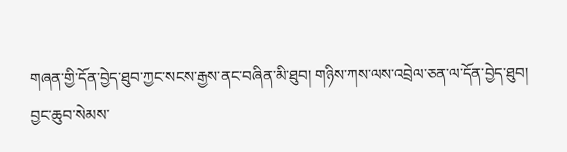གཞན་གྱི་དོན་བྱེད་ཐུབ་ཀྱང་སངས་རྒྱས་ནང་བཞིན་མི་ཐུབ། གཉིས་ཀས་ལས་འབྲེལ་ཅན་ལ་དོན་བྱེད་ཐུབ།
བྱང་ཆུབ་སེམས་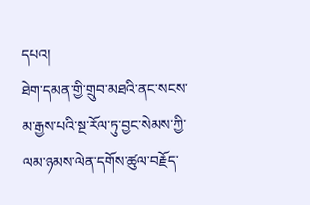དཔའ།
ཐེག་དམན་གྱི་གྲུབ་མཐའི་ནང་སངས་མ་རྒྱས་པའི་སྔ་རོལ་ཏུ་བྱང་སེམས་ཀྱི་ལམ་ཉམས་ལེན་དགོས་ཚུལ་བརྗོད་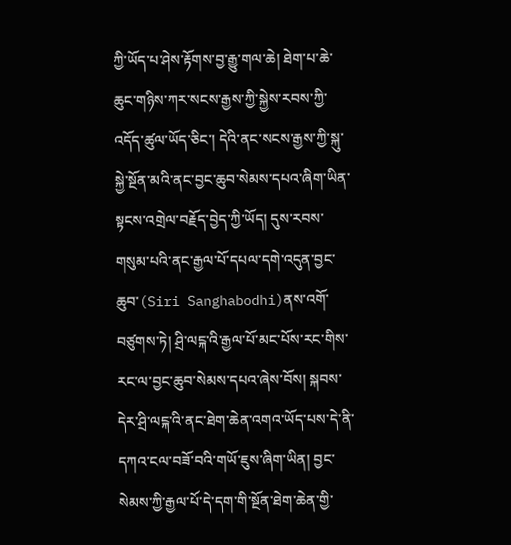ཀྱི་ཡོད་པ་ཤེས་རྟོགས་བྱ་རྒྱུ་གལ་ཆེ། ཐེག་པ་ཆེ་ཆུང་གཉིས་ཀར་སངས་རྒྱས་ཀྱི་སྐྱེས་རབས་ཀྱི་འདོད་ཚུལ་ཡོད་ཅིང་། དེའི་ནང་སངས་རྒྱས་ཀྱི་སྐུ་སྐྱེ་སྔོན་མའི་ནང་བྱང་ཆུབ་སེམས་དཔའ་ཞིག་ཡིན་སྟངས་འགྲེལ་བརྗོད་བྱེད་ཀྱི་ཡོད། དུས་རབས་གསུམ་པའི་ནང་རྒྱལ་པོ་དཔལ་དགེ་འདུན་བྱང་ཆུབ་(Siri Sanghabodhi)ནས་འགོ་བཙུགས་ཏེ། ཤྲི་ལངྐ་འི་རྒྱལ་པོ་མང་པོས་རང་གིས་རང་ལ་བྱང་ཆུབ་སེམས་དཔའ་ཞེས་བོས། སྐབས་དེར་ཤྲི་ལངྐ་འི་ནང་ཐེག་ཆེན་འགའ་ཡོད་པས་དེ་ནི་དཀའ་ངལ་བཟོ་བའི་གཡོ་ཇུས་ཞིག་ཡིན། བྱང་སེམས་ཀྱི་རྒྱལ་པོ་དེ་དག་གི་སྔོན་ཐེག་ཆེན་གྱི་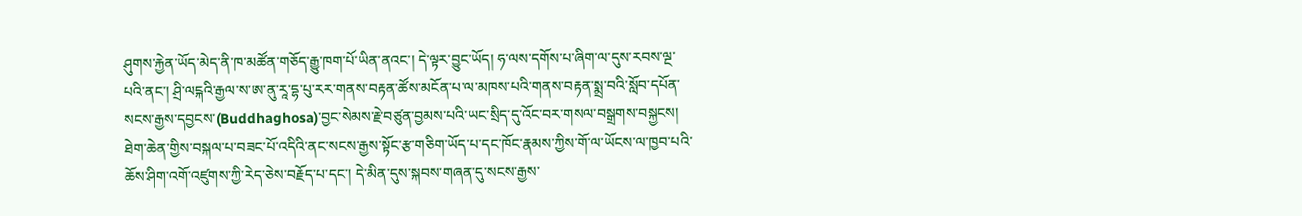ཤུགས་རྐྱེན་ཡོད་མེད་ནི་ཁ་མཚོན་གཅོད་རྒྱུ་ཁག་པོ་ཡིན་ནའང་། དེ་ལྟར་བྱུང་ཡོད། ཧ་ལས་དགོས་པ་ཞིག་ལ་དུས་རབས་ལྔ་པའི་ནང་། ཤྲི་ལངྐའི་རྒྱལ་ས་ཨ་ནུ་རཱ་དྷ་པུ་རར་གནས་བརྟན་ཚོས་མངོན་པ་ལ་མཁས་པའི་གནས་བརྟན་སྨྲ་བའི་སློབ་དཔོན་སངས་རྒྱས་དབྱངས་(Buddhaghosa)་བྱང་སེམས་རྗེ་བཙུན་བྱམས་པའི་ཡང་སྲིད་དུ་འོང་བར་གསལ་བསྒྲགས་བསྐྱངས།
ཐེག་ཆེན་གྱིས་བསྐལ་པ་བཟང་པོ་འདིའི་ནང་སངས་རྒྱས་སྟོང་རྩ་གཅིག་ཡོད་པ་དང་ཁོང་རྣམས་ཀྱིས་གོ་ལ་ཡོངས་ལ་ཁྱབ་པའི་ཆོས་ཤིག་འགོ་འཛུགས་ཀྱི་རེད་ཅེས་བརྗོད་པ་དང་། དེ་མིན་དུས་སྐབས་གཞན་དུ་སངས་རྒྱས་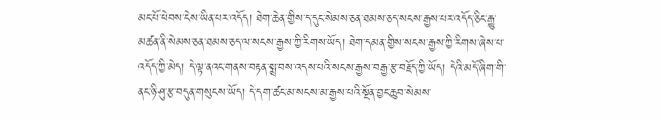མང་པོ་ཕེབས་ངེས་ཡིན་པར་འདོད། ཐེག་ཆེན་གྱིས་ད་དུང་སེམས་ཅན་ཐམས་ཅད་སངས་རྒྱས་པར་འདོད་ཅིང་རྒྱུ་མཚན་ནི་སེམས་ཅན་ཐམས་ཅད་ལ་སངས་རྒྱས་ཀྱི་རིགས་ཡོད། ཐེག་དམན་གྱིས་སངས་རྒྱས་ཀྱི་རིགས་ཞེས་པ་འདོད་ཀྱི་མེད། དེ་ལྟ་ནའང་གནས་བརྟན་སྨྲ་བས་འདས་པའི་སངས་རྒྱས་བརྒྱ་རྩ་བརྗོད་ཀྱི་ཡོད། དེའི་མདོ་ཞིག་གི་ནང་ཉི་ཤུ་རྩ་བདུན་གསུངས་ཡོད། དེ་དག་ཚང་མ་སངས་མ་རྒྱས་པའི་སྔོན་བྱང་ཆུབ་སེམས་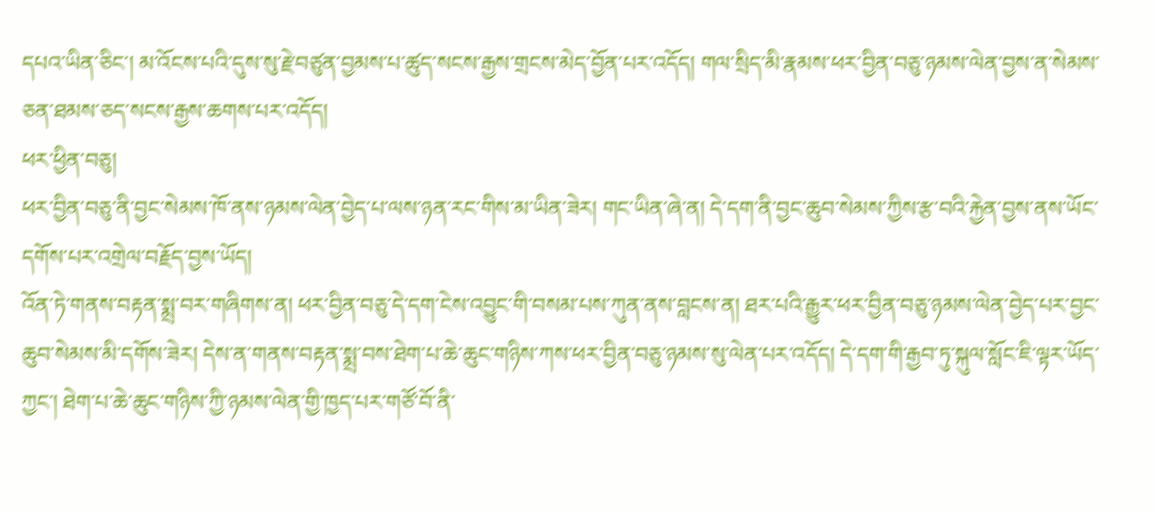དཔའ་ཡིན་ཅིང་། མ་འོངས་པའི་དུས་སུ་རྗེ་བཙུན་བྱམས་པ་ཚུད་སངས་རྒྱས་གྲངས་མེད་བྱོན་པར་འདོད། གལ་སྲིད་མི་རྣམས་ཕར་བྱིན་བཅུ་ཉམས་ལེན་བྱས་ན་སེམས་ཅན་ཐམས་ཅད་སངས་རྒྱས་ཆགས་པར་འདོད།
ཕར་ཕྱིན་བཅུ།
ཕར་བྱིན་བཅུ་ནི་བྱང་སེམས་ཁོ་ནས་ཉམས་ལེན་བྱེད་པ་ལས་ཉན་རང་གིས་མ་ཡིན་ཟེར། གང་ཡིན་ཞེ་ན། དེ་དག་ནི་བྱང་ཆུབ་སེམས་ཀྱིས་རྩ་བའི་རྐྱེན་བྱས་ནས་ཡོང་དགོས་པར་འགྲེལ་བརྗོད་བྱས་ཡོད།
འོན་ཏེ་གནས་བརྟན་སྨྲ་བར་གཞིགས་ན། ཕར་བྱིན་བཅུ་དེ་དག་ངེས་འབྱུང་གི་བསམ་པས་ཀུན་ནས་བླངས་ན། ཐར་པའི་རྒྱུར་ཕར་བྱིན་བཅུ་ཉམས་ལེན་བྱེད་པར་བྱང་ཆུབ་སེམས་མི་དགོས་ཟེར། དེས་ན་གནས་བརྟན་སྨྲ་བས་ཐེག་པ་ཆེ་ཆུང་གཉིས་ཀས་ཕར་བྱིན་བཅུ་ཉམས་སུ་ལེན་པར་འདོད། དེ་དག་གི་རྒྱབ་ཏུ་སྐུལ་སློང་ཇི་ལྟར་ཡོད་ཀྱང་། ཐེག་པ་ཆེ་ཆུང་གཉིས་ཀྱི་ཉམས་ལེན་གྱི་ཁྱད་པར་གཙོ་བོ་ནི་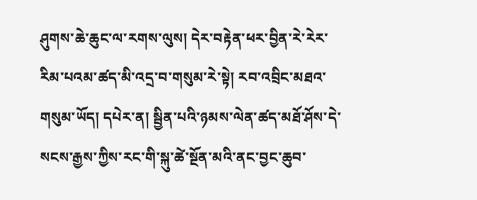ཤུགས་ཆེ་ཆུང་ལ་རགས་ལུས། དེར་བརྟེན་ཕར་བྱིན་རེ་རེར་རིམ་པའམ་ཚད་མི་འདྲ་བ་གསུམ་རེ་སྟེ། རབ་འབྲིང་མཐའ་གསུམ་ཡོད། དཔེར་ན། སྦྱིན་པའི་ཉམས་ལེན་ཚད་མཐོ་ཤོས་དེ་སངས་རྒྱས་ཀྱིས་རང་གི་སྐུ་ཚེ་སྔོན་མའི་ནང་བྱང་ཆུབ་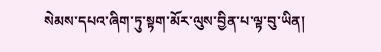སེམས་དཔའ་ཞིག་ཏུ་སྟག་མོར་ལུས་བྱིན་པ་ལྟ་བུ་ཡིན།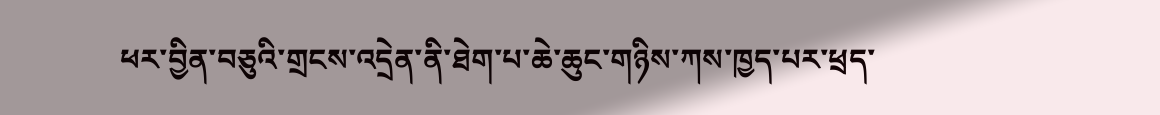ཕར་བྱིན་བཅུའི་གྲངས་འདྲེན་ནི་ཐེག་པ་ཆེ་ཆུང་གཉིས་ཀས་ཁྱད་པར་ཕྲད་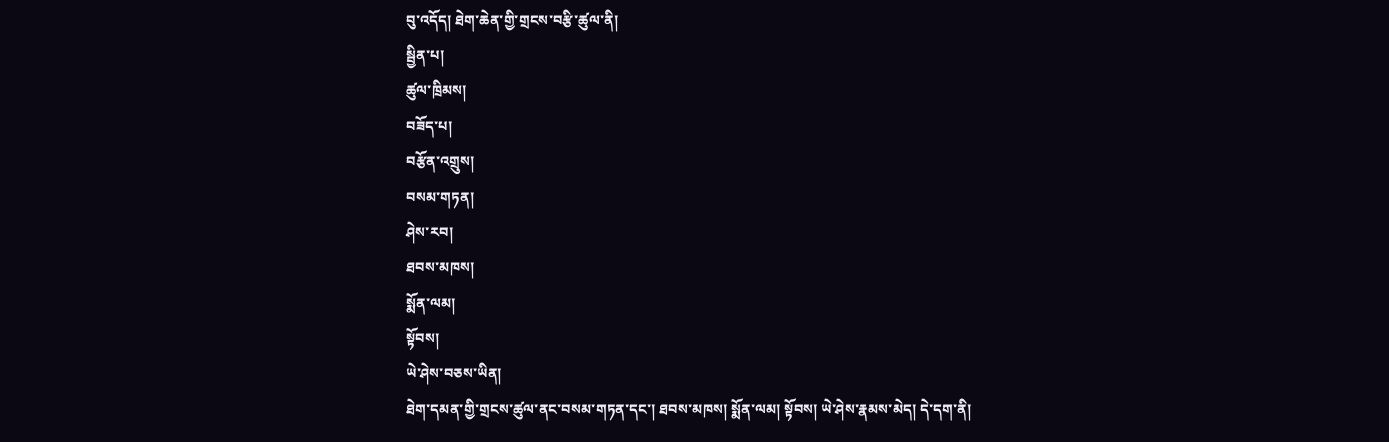བུ་འདོད། ཐེག་ཆེན་གྱི་གྲངས་བརྩི་ཚུལ་ནི།
སྦྱིན་པ།
ཚུལ་ཁྲིམས།
བཟོད་པ།
བརྩོན་འགྲུས།
བསམ་གཏན།
ཤེས་རབ།
ཐབས་མཁས།
སྨོན་ལམ།
སྟོབས།
ཡེ་ཤེས་བཅས་ཡིན།
ཐེག་དམན་གྱི་གྲངས་ཚུལ་ནང་བསམ་གཏན་དང་། ཐབས་མཁས། སྨོན་ལམ། སྟོབས། ཡེ་ཤེས་རྣམས་མེད། དེ་དག་ནི།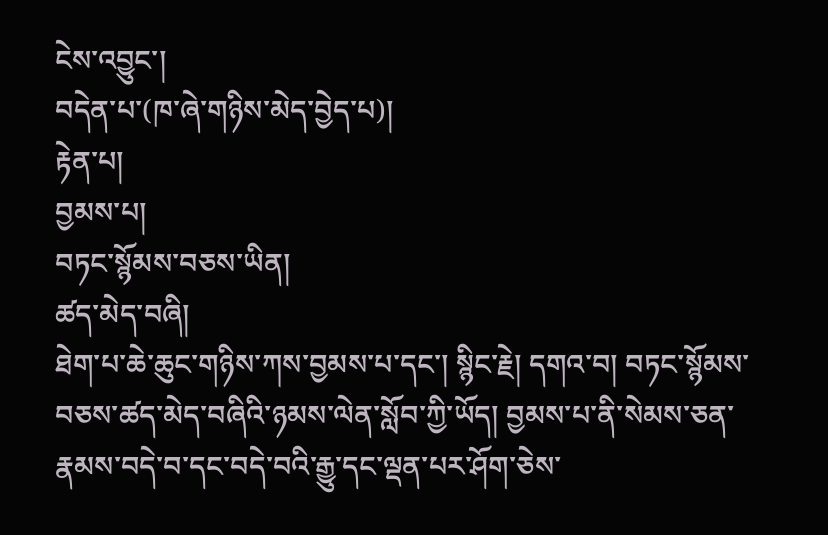ངེས་འབྱུང་།
བདེན་པ་(ཁ་ཞེ་གཉིས་མེད་བྱེད་པ)།
རྟེན་པ།
བྱམས་པ།
བཏང་སྙོམས་བཅས་ཡིན།
ཚད་མེད་བཞི།
ཐེག་པ་ཆེ་ཆུང་གཉིས་ཀས་བྱམས་པ་དང་། སྙིང་རྗེ། དགའ་བ། བཏང་སྙོམས་བཅས་ཚད་མེད་བཞིའི་ཉམས་ལེན་སློབ་ཀྱི་ཡོད། བྱམས་པ་ནི་སེམས་ཅན་རྣམས་བདེ་བ་དང་བདེ་བའི་རྒྱུ་དང་ལྡན་པར་ཤོག་ཅེས་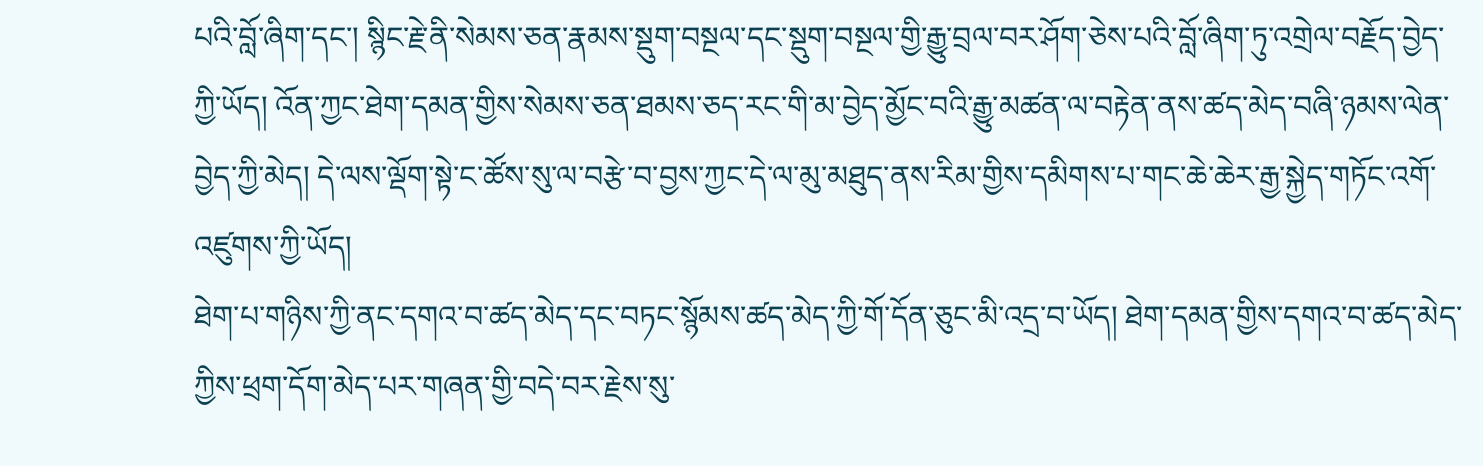པའི་བློ་ཞིག་དང་། སྙིང་རྗེ་ནི་སེམས་ཅན་རྣམས་སྡུག་བསྔལ་དང་སྡུག་བསྔལ་གྱི་རྒྱུ་བྲལ་བར་ཤོག་ཅེས་པའི་བློ་ཞིག་ཏུ་འགྲེལ་བརྗོད་བྱེད་ཀྱི་ཡོད། འོན་ཀྱང་ཐེག་དམན་གྱིས་སེམས་ཅན་ཐམས་ཅད་རང་གི་མ་བྱེད་མྱོང་བའི་རྒྱུ་མཚན་ལ་བརྟེན་ནས་ཚད་མེད་བཞི་ཉམས་ལེན་བྱེད་ཀྱི་མེད། དེ་ལས་ལྡོག་སྟེ་ང་ཚོས་སུ་ལ་བརྩེ་བ་བྱས་ཀྱང་དེ་ལ་མུ་མཐུད་ནས་རིམ་གྱིས་དམིགས་པ་གང་ཆེ་ཆེར་རྒྱ་སྐྱེད་གཏོང་འགོ་འཛུགས་ཀྱི་ཡོད།
ཐེག་པ་གཉིས་ཀྱི་ནང་དགའ་བ་ཚད་མེད་དང་བཏང་སྙོམས་ཚད་མེད་ཀྱི་གོ་དོན་ཅུང་མི་འདྲ་བ་ཡོད། ཐེག་དམན་གྱིས་དགའ་བ་ཚད་མེད་ཀྱིས་ཕྲག་དོག་མེད་པར་གཞན་གྱི་བདེ་བར་རྗེས་སུ་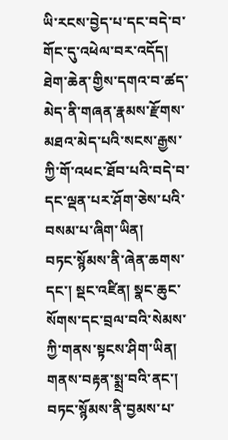ཡི་རངས་བྱེད་པ་དང་བདེ་བ་གོང་དུ་འཕེལ་བར་འདོད། ཐེག་ཆེན་གྱིས་དགའ་བ་ཚད་མེད་ནི་གཞན་རྣམས་རྫོགས་མཐའ་མེད་པའི་སངས་རྒྱས་ཀྱི་གོ་འཕང་ཐོབ་པའི་བདེ་བ་དང་ལྡན་པར་ཤོག་ཅེས་པའི་བསམ་པ་ཞིག་ཡིན།
བཏང་སྙོམས་ནི་ཞེན་ཆགས་དང་། སྡང་འཛིན། སྣང་ཆུང་སོགས་དང་བྲལ་བའི་སེམས་ཀྱི་གནས་སྟངས་ཤིག་ཡིན། གནས་བརྟན་སྨྲ་བའི་ནང་། བཏང་སྙོམས་ནི་བྱམས་པ་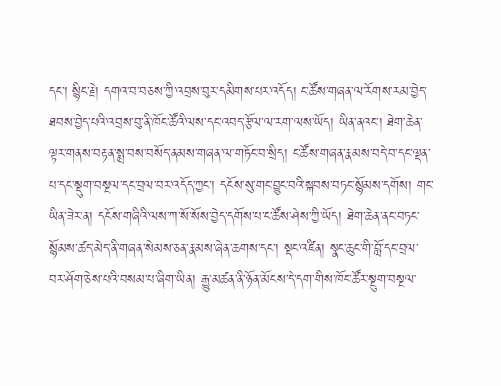དང་། སྙིང་རྗེ། དགའ་བ་བཅས་ཀྱི་འབྲས་བུར་དམིགས་པར་འདོད། ང་ཚོས་གཞན་ལ་རོགས་རམ་བྱེད་ཐབས་བྱེད་པའི་འབྲས་བུ་ནི་ཁོང་ཚོའི་ལས་དང་འབད་རྩོལ་ལ་རག་ལས་ཡོད། ཡིན་ནའང་། ཐེག་ཆེན་ལྟར་གནས་བརྟན་སྨྲ་བས་བསོད་ནམས་གཞན་ལ་གཏོང་བ་སྲིད། ང་ཚོས་གཞན་རྣམས་བདེ་བ་དང་ལྡན་པ་དང་སྡུག་བསྔལ་དང་བྲལ་བར་འདོད་ཀྱང་། དངོས་སུ་གང་བྱུང་བའི་སྐབས་བཏང་སྙོམས་དགོས། གང་ཡིན་ཟེར་ན། དངོས་གཞིའི་ལས་ཀ་སོ་སོས་བྱེད་དགོས་པ་ང་ཚོས་ཤེས་ཀྱི་ཡོད། ཐེག་ཆེན་ནང་བཏང་སྙོམས་ཚད་མེད་ནི་གཞན་སེམས་ཅན་རྣམས་ཞེན་ཆགས་དང་། སྡང་འཛིན། སྣང་ཆུང་གི་བློ་དང་བྲལ་བར་ཤོག་ཅེས་པའི་བསམ་པ་ཞིག་ཡིན། རྒྱུ་མཚན་ནི་ཉོན་མོངས་དེ་དག་གིས་ཁོང་ཚོར་སྔུག་བསྔལ་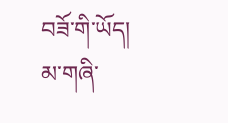བཟོ་གི་ཡོད།
མ་གཞི་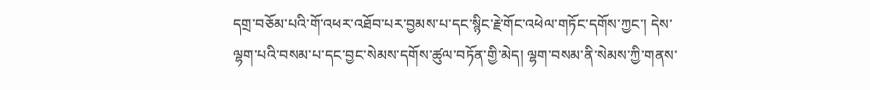དགྲ་བཅོམ་པའི་གོ་འཕར་འཐོབ་པར་བྱམས་པ་དང་སྙིང་རྗེ་གོང་འཕེལ་གཏོང་དགོས་ཀྱང་། དེས་ལྷག་པའི་བསམ་པ་དང་བྱང་སེམས་དགོས་ཚུལ་བཏོན་གྱི་མེད། ལྷག་བསམ་ནི་སེམས་ཀྱི་གནས་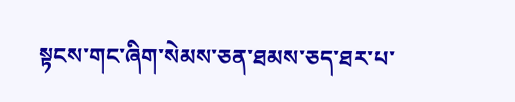སྟངས་གང་ཞིག་སེམས་ཅན་ཐམས་ཅད་ཐར་པ་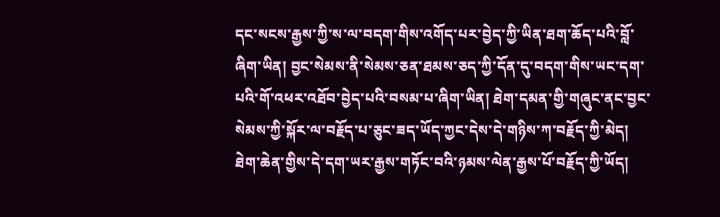དང་སངས་རྒྱས་ཀྱི་ས་ལ་བདག་གིས་འགོད་པར་བྱེད་ཀྱི་ཡིན་ཐག་ཆོད་པའི་བློ་ཞིག་ཡིན། བྱང་སེམས་ནི་སེམས་ཅན་ཐམས་ཅད་ཀྱི་དོན་དུ་བདག་གིས་ཡང་དག་པའི་གོ་འཕར་འཐོབ་བྱེད་པའི་བསམ་པ་ཞིག་ཡིན། ཐེག་དམན་གྱི་གཞུང་ནང་བྱང་སེམས་ཀྱི་སྐོར་ལ་བརྗོད་པ་ཅུང་ཟད་ཡོད་ཀྱང་དེས་དེ་གཉིས་ཀ་བརྗོད་ཀྱི་མེད། ཐེག་ཆེན་གྱིས་དེ་དག་ཡར་རྒྱས་གཏོང་བའི་ཉམས་ལེན་རྒྱས་པོ་བརྗོད་ཀྱི་ཡོད།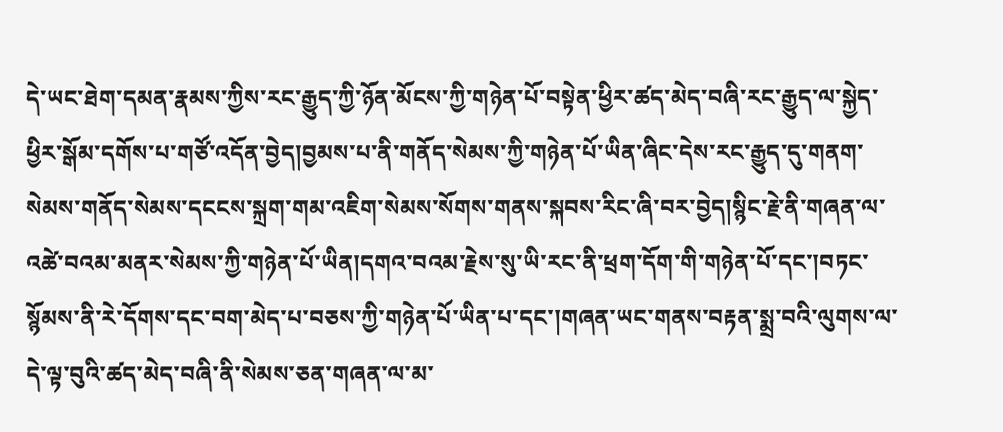དེ་ཡང་ཐེག་དམན་རྣམས་ཀྱིས་རང་རྒྱུད་ཀྱི་ཉོན་མོངས་ཀྱི་གཉེན་པོ་བསྟེན་ཕྱིར་ཚད་མེད་བཞི་རང་རྒྱུད་ལ་སྐྱེད་ཕྱིར་སྒོམ་དགོས་པ་གཙོ་འདོན་བྱེད།བྱམས་པ་ནི་གནོད་སེམས་ཀྱི་གཉེན་པོ་ཡིན་ཞིང་དེས་རང་རྒྱུད་དུ་གནག་སེམས་གནོད་སེམས་དངངས་སྐྲག་གམ་འཇིག་སེམས་སོགས་གནས་སྐབས་རིང་ཞི་བར་བྱེད།སྙིང་རྗེ་ནི་གཞན་ལ་འཚེ་བའམ་མནར་སེམས་ཀྱི་གཉེན་པོ་ཡིན།དགའ་བའམ་རྗེས་སུ་ཡི་རང་ནི་ཕྲག་དོག་གི་གཉེན་པོ་དང་།བཏང་སྙོམས་ནི་རེ་དོགས་དང་བག་མེད་པ་བཅས་ཀྱི་གཉེན་པོ་ཡིན་པ་དང་།གཞན་ཡང་གནས་བརྟན་སྨྲ་བའི་ལུགས་ལ་དེ་ལྟ་བུའི་ཚད་མེད་བཞི་ནི་སེམས་ཅན་གཞན་ལ་མ་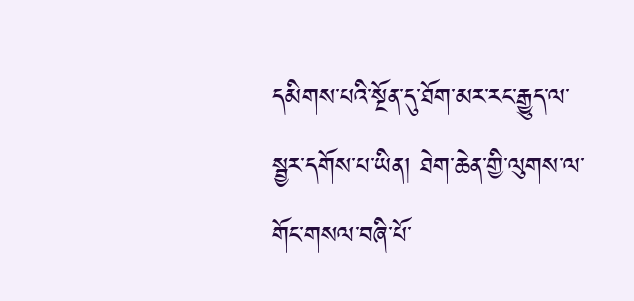དམིགས་པའི་སྔོན་དུ་ཐོག་མར་རང་རྒྱུད་ལ་སྦྱར་དགོས་པ་ཡིན། ཐེག་ཆེན་གྱི་ལུགས་ལ་གོང་གསལ་བཞི་པོ་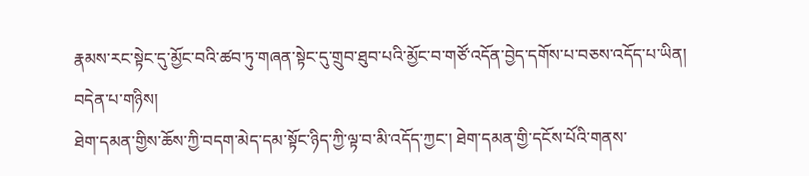རྣམས་རང་སྟེང་དུ་མྱོང་བའི་ཚབ་ཏུ་གཞན་སྟེང་དུ་གྲུབ་ཐུབ་པའི་མྱོང་བ་གཙོ་འདོན་བྱེད་དགོས་པ་བཅས་འདོད་པ་ཡིན།
བདེན་པ་གཉིས།
ཐེག་དམན་གྱིས་ཆོས་ཀྱི་བདག་མེད་དམ་སྟོང་ཉིད་ཀྱི་ལྟ་བ་མི་འདོད་ཀྱང་། ཐེག་དམན་གྱི་དངོས་པོའི་གནས་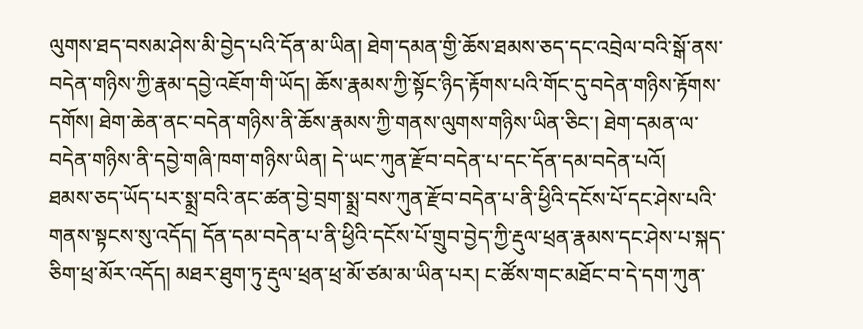ལུགས་ཐད་བསམ་ཤེས་མི་བྱེད་པའི་དོན་མ་ཡིན། ཐེག་དམན་གྱི་ཆོས་ཐམས་ཅད་དང་འབྲེལ་བའི་སྒོ་ནས་བདེན་གཉིས་ཀྱི་རྣམ་དབྱེ་འཇོག་གི་ཡོད། ཆོས་རྣམས་ཀྱི་སྟོང་ཉིད་རྟོགས་པའི་གོང་དུ་བདེན་གཉིས་རྟོགས་དགོས། ཐེག་ཆེན་ནང་བདེན་གཉིས་ནི་ཆོས་རྣམས་ཀྱི་གནས་ལུགས་གཉིས་ཡིན་ཅིང་། ཐེག་དམན་ལ་བདེན་གཉིས་ནི་དབྱེ་གཞི་ཁག་གཉིས་ཡིན། དེ་ཡང་ཀུན་རྫོབ་བདེན་པ་དང་དོན་དམ་བདེན་པའོ།
ཐམས་ཅད་ཡོད་པར་སྨྲ་བའི་ནང་ཚན་བྱེ་བྲག་སྨྲ་བས་ཀུན་རྫོབ་བདེན་པ་ནི་ཕྱིའི་དངོས་པོ་དང་ཤེས་པའི་གནས་སྟངས་སུ་འདོད། དོན་དམ་བདེན་པ་ནི་ཕྱིའི་དངོས་པོ་གྲུབ་བྱེད་ཀྱི་རྡུལ་ཕྲན་རྣམས་དང་ཤེས་པ་སྐད་ཅིག་ཕྲ་མོར་འདོད། མཐར་ཐུག་ཏུ་རྡུལ་ཕྲན་ཕྲ་མོ་ཙམ་མ་ཡིན་པར། ང་ཚོས་གང་མཐོང་བ་དེ་དག་ཀུན་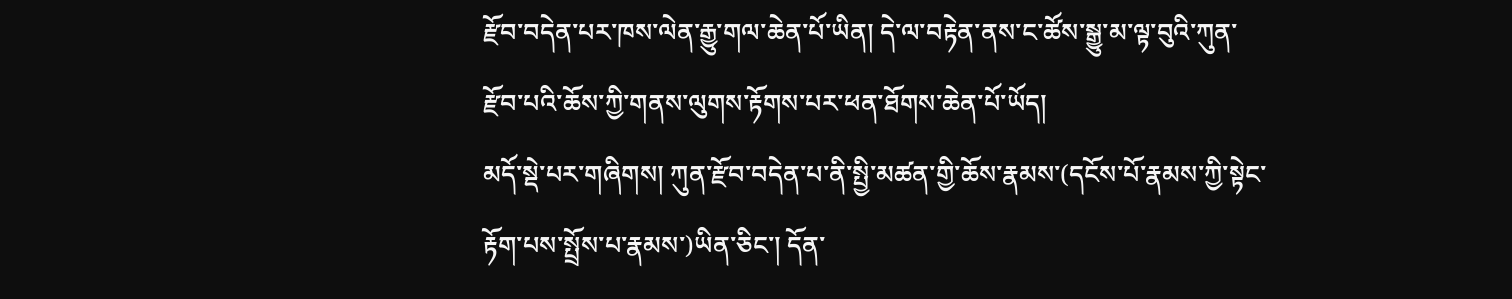རྫོབ་བདེན་པར་ཁས་ལེན་རྒྱུ་གལ་ཆེན་པོ་ཡིན། དེ་ལ་བརྟེན་ནས་ང་ཚོས་སྒྱུ་མ་ལྟ་བུའི་ཀུན་རྫོབ་པའི་ཆོས་ཀྱི་གནས་ལུགས་རྟོགས་པར་ཕན་ཐོགས་ཆེན་པོ་ཡོད།
མདོ་སྡེ་པར་གཞིགས། ཀུན་རྫོབ་བདེན་པ་ནི་སྤྱི་མཚན་གྱི་ཆོས་རྣམས་(དངོས་པོ་རྣམས་ཀྱི་སྟེང་རྟོག་པས་སྤྲོས་པ་རྣམས་)ཡིན་ཅིང་། དོན་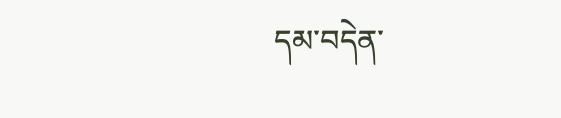དམ་བདེན་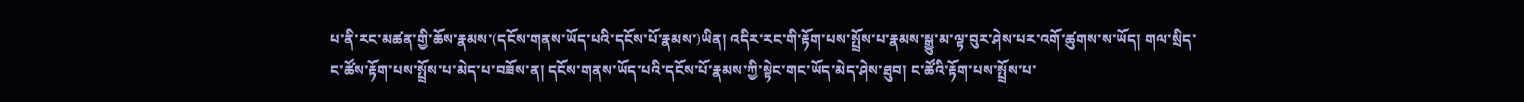པ་ནི་རང་མཚན་གྱི་ཆོས་རྣམས་(དངོས་གནས་ཡོད་པའི་དངོས་པོ་རྣམས་)ཡིན། འདིར་རང་གི་རྟོག་པས་སྤྲོས་པ་རྣམས་སྒྱུ་མ་ལྟ་བུར་ཤེས་པར་འགོ་ཚུགས་ས་ཡོད། གལ་སྲིད་ང་ཚོས་རྟོག་པས་སྤྲོས་པ་མེད་པ་བཟོས་ན། དངོས་གནས་ཡོད་པའི་དངོས་པོ་རྣམས་ཀྱི་སྟེང་གང་ཡོད་མེད་ཤེས་ཐུབ། ང་ཚོའི་རྟོག་པས་སྤྲོས་པ་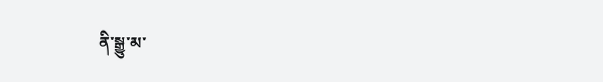ནི་སྒྱུ་མ་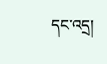དང་འདྲ།